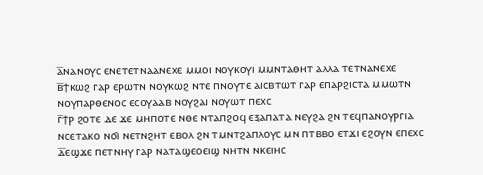ⲁ̅ⲛⲁⲛⲟⲩⲥ ⲉⲛⲉⲧⲉⲧⲛⲁⲁⲛⲉⲭⲉ ⲙⲙⲟⲓ ⲛⲟⲩⲕⲟⲩⲓ ⲙⲙⲛⲧⲁⲑⲏⲧ ⲁⲗⲗⲁ ⲧⲉⲧⲛⲁⲛⲉⲭⲉ
ⲃ̅ϯⲕⲱϩ ⲅⲁⲣ ⲉⲣⲱⲧⲛ ⲛⲟⲩⲕⲱϩ ⲛⲧⲉ ⲡⲛⲟⲩⲧⲉ ⲁⲓⲥⲃⲧⲱⲧ ⲅⲁⲣ ⲉⲡⲁⲣϩⲓⲥⲧⲁ ⲙⲙⲱⲧⲛ ⲛⲟⲩⲡⲁⲣⲑⲉⲛⲟⲥ ⲉⲥⲟⲩⲁⲁⲃ ⲛⲟⲩϩⲁⲓ ⲛⲟⲩⲱⲧ ⲡⲉⲭⲥ
ⲅ̅ϯⲣ ϩⲟⲧⲉ ⲇⲉ ϫⲉ ⲙⲏⲡⲟⲧⲉ ⲛⲑⲉ ⲛⲧⲁⲡϩⲟϥ ⲉⲝⲁⲡⲁⲧⲁ ⲛⲉⲩϩⲁ ϩⲛ ⲧⲉϥⲡⲁⲛⲟⲩⲣⲅⲓⲁ ⲛⲥⲉⲧⲁⲕⲟ ⲛϭⲓ ⲛⲉⲧⲛϩⲏⲧ ⲉⲃⲟⲗ ϩⲛ ⲧⲙⲛⲧϩⲁⲡⲗⲟⲩⲥ ⲙⲛ ⲡⲧⲃⲃⲟ ⲉⲧϫⲓ ⲉϩⲟⲩⲛ ⲉⲡⲉⲭⲥ
ⲇ̅ⲉϣϫⲉ ⲡⲉⲧⲛⲏⲩ ⲅⲁⲣ ⲛⲁⲧⲁϣⲉⲟⲉⲓϣ ⲛⲏⲧⲛ ⲛⲕⲉⲓⲏⲥ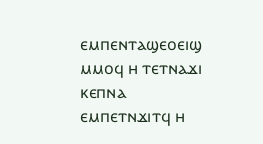ⲉⲙⲡⲉⲛⲧⲁϣⲉⲟⲉⲓϣ ⲙⲙⲟϥ ⲏ ⲧⲉⲧⲛⲁϫⲓ ⲕⲉⲡⲛⲁ ⲉⲙⲡⲉⲧⲛϫⲓⲧϥ ⲏ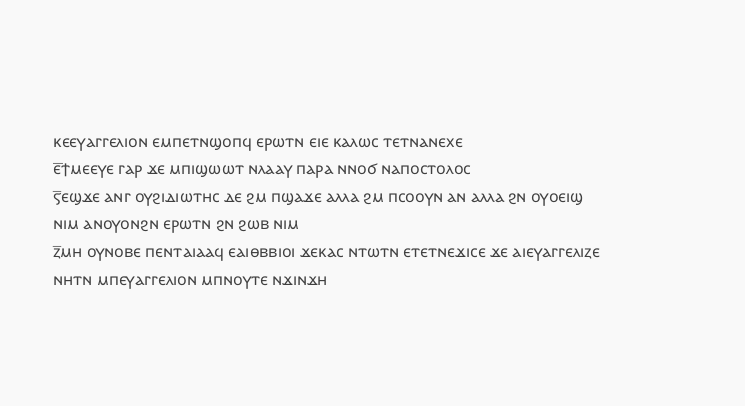ⲕⲉⲉⲩⲁⲅⲅⲉⲗⲓⲟⲛ ⲉⲙⲡⲉⲧⲛϣⲟⲡϥ ⲉⲣⲱⲧⲛ ⲉⲓⲉ ⲕⲁⲗⲱⲥ ⲧⲉⲧⲛⲁⲛⲉⲭⲉ
ⲉ̅ϯⲙⲉⲉⲩⲉ ⲅⲁⲣ ϫⲉ ⲙⲡⲓϣⲱⲱⲧ ⲛⲗⲁⲁⲩ ⲡⲁⲣⲁ ⲛⲛⲟϭ ⲛⲁⲡⲟⲥⲧⲟⲗⲟⲥ
ⲋ̅ⲉϣϫⲉ ⲁⲛⲅ ⲟⲩϩⲓⲇⲓⲱⲧⲏⲥ ⲇⲉ ϩⲙ ⲡϣⲁϫⲉ ⲁⲗⲗⲁ ϩⲙ ⲡⲥⲟⲟⲩⲛ ⲁⲛ ⲁⲗⲗⲁ ϩⲛ ⲟⲩⲟⲉⲓϣ ⲛⲓⲙ ⲁⲛⲟⲩⲟⲛϩⲛ ⲉⲣⲱⲧⲛ ϩⲛ ϩⲱⲃ ⲛⲓⲙ
ⲍ̅ⲙⲏ ⲟⲩⲛⲟⲃⲉ ⲡⲉⲛⲧⲁⲓⲁⲁϥ ⲉⲁⲓⲑⲃⲃⲓⲟⲓ ϫⲉⲕⲁⲥ ⲛⲧⲱⲧⲛ ⲉⲧⲉⲧⲛⲉϫⲓⲥⲉ ϫⲉ ⲁⲓⲉⲩⲁⲅⲅⲉⲗⲓⲍⲉ ⲛⲏⲧⲛ ⲙⲡⲉⲩⲁⲅⲅⲉⲗⲓⲟⲛ ⲙⲡⲛⲟⲩⲧⲉ ⲛϫⲓⲛϫⲏ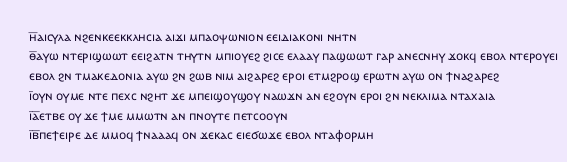ⲏ̅ⲁⲓⲥⲩⲗⲁ ⲛϩⲉⲛⲕⲉⲉⲕⲕⲗⲏⲥⲓⲁ ⲁⲓϫⲓ ⲙⲡⲁⲟⲯⲱⲛⲓⲟⲛ ⲉⲉⲓⲇⲓⲁⲕⲟⲛⲓ ⲛⲏⲧⲛ
ⲑ̅ⲁⲩⲱ ⲛⲧⲉⲣⲓϣⲱⲱⲧ ⲉⲉⲓϩⲁⲧⲛ ⲧⲏⲩⲧⲛ ⲙⲡⲓⲟⲩⲉϩ ϩⲓⲥⲉ ⲉⲗⲁⲁⲩ ⲡⲁϣⲱⲱⲧ ⲅⲁⲣ ⲁⲛⲉⲥⲛⲏⲩ ϫⲟⲕϥ ⲉⲃⲟⲗ ⲛⲧⲉⲣⲟⲩⲉⲓ ⲉⲃⲟⲗ ϩⲛ ⲧⲙⲁⲕⲉⲇⲟⲛⲓⲁ ⲁⲩⲱ ϩⲛ ϩⲱⲃ ⲛⲓⲙ ⲁⲓϩⲁⲣⲉϩ ⲉⲣⲟⲓ ⲉⲧⲙϩⲣⲟϣ ⲉⲣⲱⲧⲛ ⲁⲩⲱ ⲟⲛ ϯⲛⲁϩⲁⲣⲉϩ
ⲓ̅ⲟⲩⲛ ⲟⲩⲙⲉ ⲛⲧⲉ ⲡⲉⲭⲥ ⲛϩⲏⲧ ϫⲉ ⲙⲡⲉⲓϣⲟⲩϣⲟⲩ ⲛⲁⲱϫⲛ ⲁⲛ ⲉϩⲟⲩⲛ ⲉⲣⲟⲓ ϩⲛ ⲛⲉⲕⲗⲓⲙⲁ ⲛⲧⲁⲭⲁⲓⲁ
ⲓ̅ⲁ̅ⲉⲧⲃⲉ ⲟⲩ ϫⲉ ϯⲙⲉ ⲙⲙⲱⲧⲛ ⲁⲛ ⲡⲛⲟⲩⲧⲉ ⲡⲉⲧⲥⲟⲟⲩⲛ
ⲓ̅ⲃ̅ⲡⲉϯⲉⲓⲣⲉ ⲇⲉ ⲙⲙⲟϥ ϯⲛⲁⲁⲁϥ ⲟⲛ ϫⲉⲕⲁⲥ ⲉⲓⲉϭⲱϫⲉ ⲉⲃⲟⲗ ⲛⲧⲁⲫⲟⲣⲙⲏ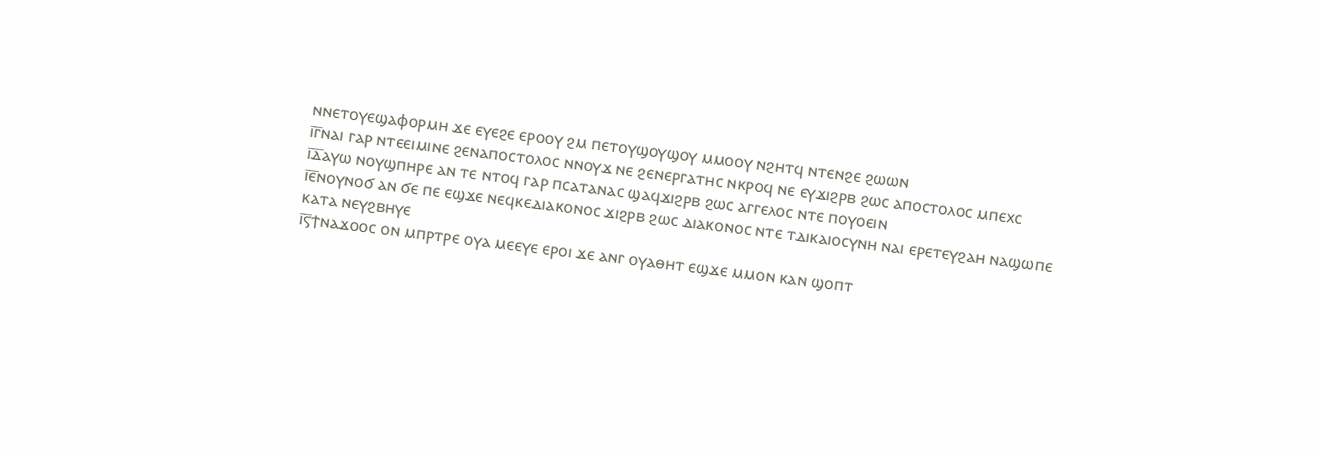ⲛⲛⲉⲧⲟⲩⲉϣⲁⲫⲟⲣⲙⲏ ϫⲉ ⲉⲩⲉϩⲉ ⲉⲣⲟⲟⲩ ϩⲙ ⲡⲉⲧⲟⲩϣⲟⲩϣⲟⲩ ⲙⲙⲟⲟⲩ ⲛϩⲏⲧϥ ⲛⲧⲉⲛϩⲉ ϩⲱⲱⲛ
ⲓ̅ⲅ̅ⲛⲁⲓ ⲅⲁⲣ ⲛⲧⲉⲉⲓⲙⲓⲛⲉ ϩⲉⲛⲁⲡⲟⲥⲧⲟⲗⲟⲥ ⲛⲛⲟⲩϫ ⲛⲉ ϩⲉⲛⲉⲣⲅⲁⲧⲏⲥ ⲛⲕⲣⲟϥ ⲛⲉ ⲉⲩϫⲓϩⲣⲃ ϩⲱⲥ ⲁⲡⲟⲥⲧⲟⲗⲟⲥ ⲙⲡⲉⲭⲥ
ⲓ̅ⲇ̅ⲁⲩⲱ ⲛⲟⲩϣⲡⲏⲣⲉ ⲁⲛ ⲧⲉ ⲛⲧⲟϥ ⲅⲁⲣ ⲡⲥⲁⲧⲁⲛⲁⲥ ϣⲁϥϫⲓϩⲣⲃ ϩⲱⲥ ⲁⲅⲅⲉⲗⲟⲥ ⲛⲧⲉ ⲡⲟⲩⲟⲉⲓⲛ
ⲓ̅ⲉ̅ⲛⲟⲩⲛⲟϭ ⲁⲛ ϭⲉ ⲡⲉ ⲉϣϫⲉ ⲛⲉϥⲕⲉⲇⲓⲁⲕⲟⲛⲟⲥ ϫⲓϩⲣⲃ ϩⲱⲥ ⲇⲓⲁⲕⲟⲛⲟⲥ ⲛⲧⲉ ⲧⲇⲓⲕⲁⲓⲟⲥⲩⲛⲏ ⲛⲁⲓ ⲉⲣⲉⲧⲉⲩϩⲁⲏ ⲛⲁϣⲱⲡⲉ ⲕⲁⲧⲁ ⲛⲉⲩϩⲃⲏⲩⲉ
ⲓ̅ⲋ̅ϯⲛⲁϫⲟⲟⲥ ⲟⲛ ⲙⲡⲣⲧⲣⲉ ⲟⲩⲁ ⲙⲉⲉⲩⲉ ⲉⲣⲟⲓ ϫⲉ ⲁⲛⲅ ⲟⲩⲁⲑⲏⲧ ⲉϣϫⲉ ⲙⲙⲟⲛ ⲕⲁⲛ ϣⲟⲡⲧ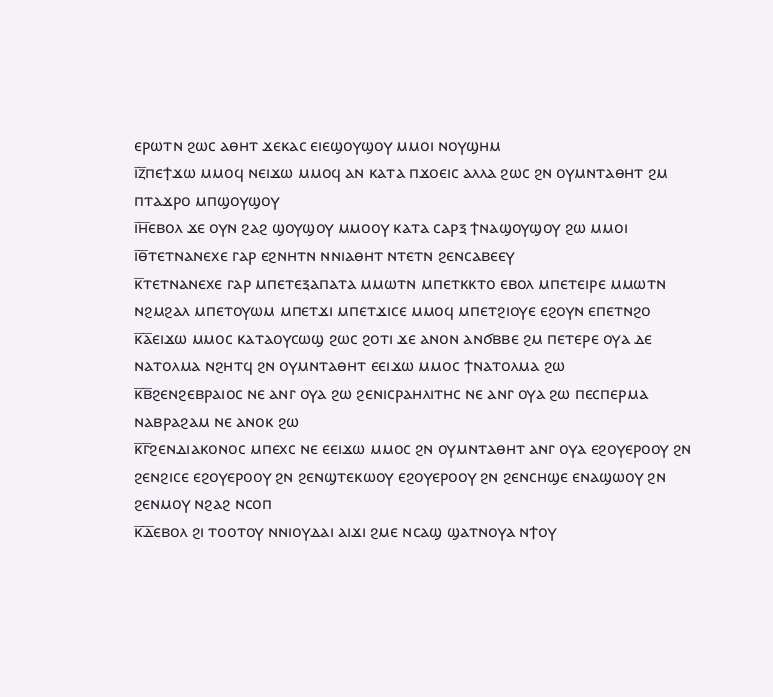ⲉⲣⲱⲧⲛ ϩⲱⲥ ⲁⲑⲏⲧ ϫⲉⲕⲁⲥ ⲉⲓⲉϣⲟⲩϣⲟⲩ ⲙⲙⲟⲓ ⲛⲟⲩϣⲏⲙ
ⲓ̅ⲍ̅ⲡⲉϯϫⲱ ⲙⲙⲟϥ ⲛⲉⲓϫⲱ ⲙⲙⲟϥ ⲁⲛ ⲕⲁⲧⲁ ⲡϫⲟⲉⲓⲥ ⲁⲗⲗⲁ ϩⲱⲥ ϩⲛ ⲟⲩⲙⲛⲧⲁⲑⲏⲧ ϩⲙ ⲡⲧⲁϫⲣⲟ ⲙⲡϣⲟⲩϣⲟⲩ
ⲓ̅ⲏ̅ⲉⲃⲟⲗ ϫⲉ ⲟⲩⲛ ϩⲁϩ ϣⲟⲩϣⲟⲩ ⲙⲙⲟⲟⲩ ⲕⲁⲧⲁ ⲥⲁⲣⲝ ϯⲛⲁϣⲟⲩϣⲟⲩ ϩⲱ ⲙⲙⲟⲓ
ⲓ̅ⲑ̅ⲧⲉⲧⲛⲁⲛⲉⲭⲉ ⲅⲁⲣ ⲉϩⲛⲏⲧⲛ ⲛⲛⲓⲁⲑⲏⲧ ⲛⲧⲉⲧⲛ ϩⲉⲛⲥⲁⲃⲉⲉⲩ
ⲕ̅ⲧⲉⲧⲛⲁⲛⲉⲭⲉ ⲅⲁⲣ ⲙⲡⲉⲧⲉⲝⲁⲡⲁⲧⲁ ⲙⲙⲱⲧⲛ ⲙⲡⲉⲧⲕⲕⲧⲟ ⲉⲃⲟⲗ ⲙⲡⲉⲧⲉⲓⲣⲉ ⲙⲙⲱⲧⲛ ⲛϩⲙϩⲁⲗ ⲙⲡⲉⲧⲟⲩⲱⲙ ⲙⲡⲉⲧϫⲓ ⲙⲡⲉⲧϫⲓⲥⲉ ⲙⲙⲟϥ ⲙⲡⲉⲧϩⲓⲟⲩⲉ ⲉϩⲟⲩⲛ ⲉⲡⲉⲧⲛϩⲟ
ⲕ̅ⲁ̅ⲉⲓϫⲱ ⲙⲙⲟⲥ ⲕⲁⲧⲁⲟⲩⲥⲱϣ ϩⲱⲥ ϩⲟⲧⲓ ϫⲉ ⲁⲛⲟⲛ ⲁⲛϭⲃⲃⲉ ϩⲙ ⲡⲉⲧⲉⲣⲉ ⲟⲩⲁ ⲇⲉ ⲛⲁⲧⲟⲗⲙⲁ ⲛϩⲏⲧϥ ϩⲛ ⲟⲩⲙⲛⲧⲁⲑⲏⲧ ⲉⲉⲓϫⲱ ⲙⲙⲟⲥ ϯⲛⲁⲧⲟⲗⲙⲁ ϩⲱ
ⲕ̅ⲃ̅ϩⲉⲛϩⲉⲃⲣⲁⲓⲟⲥ ⲛⲉ ⲁⲛⲅ ⲟⲩⲁ ϩⲱ ϩⲉⲛⲓⲥⲣⲁⲏⲗⲓⲧⲏⲥ ⲛⲉ ⲁⲛⲅ ⲟⲩⲁ ϩⲱ ⲡⲉⲥⲡⲉⲣⲙⲁ ⲛⲁⲃⲣⲁϩⲁⲙ ⲛⲉ ⲁⲛⲟⲕ ϩⲱ
ⲕ̅ⲅ̅ϩⲉⲛⲇⲓⲁⲕⲟⲛⲟⲥ ⲙⲡⲉⲭⲥ ⲛⲉ ⲉⲉⲓϫⲱ ⲙⲙⲟⲥ ϩⲛ ⲟⲩⲙⲛⲧⲁⲑⲏⲧ ⲁⲛⲅ ⲟⲩⲁ ⲉϩⲟⲩⲉⲣⲟⲟⲩ ϩⲛ ϩⲉⲛϩⲓⲥⲉ ⲉϩⲟⲩⲉⲣⲟⲟⲩ ϩⲛ ϩⲉⲛϣⲧⲉⲕⲱⲟⲩ ⲉϩⲟⲩⲉⲣⲟⲟⲩ ϩⲛ ϩⲉⲛⲥⲏϣⲉ ⲉⲛⲁϣⲱⲟⲩ ϩⲛ ϩⲉⲛⲙⲟⲩ ⲛϩⲁϩ ⲛⲥⲟⲡ
ⲕ̅ⲇ̅ⲉⲃⲟⲗ ϩⲓ ⲧⲟⲟⲧⲟⲩ ⲛⲛⲓⲟⲩⲇⲁⲓ ⲁⲓϫⲓ ϩⲙⲉ ⲛⲥⲁϣ ϣⲁⲧⲛⲟⲩⲁ ⲛϯⲟⲩ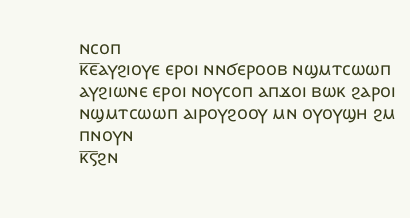ⲛⲥⲟⲡ
ⲕ̅ⲉ̅ⲁⲩϩⲓⲟⲩⲉ ⲉⲣⲟⲓ ⲛⲛϭⲉⲣⲟⲟⲃ ⲛϣⲙⲧⲥⲱⲱⲡ ⲁⲩϩⲓⲱⲛⲉ ⲉⲣⲟⲓ ⲛⲟⲩⲥⲟⲡ ⲁⲡϫⲟⲓ ⲃⲱⲕ ϩⲁⲣⲟⲓ ⲛϣⲙⲧⲥⲱⲱⲡ ⲁⲓⲣⲟⲩϩⲟⲟⲩ ⲙⲛ ⲟⲩⲟⲩϣⲏ ϩⲙ ⲡⲛⲟⲩⲛ
ⲕ̅ⲋ̅ϩⲛ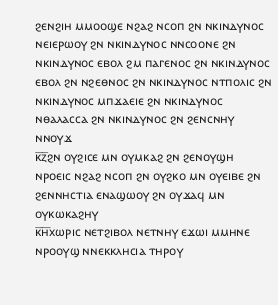ϩⲉⲛϩⲓⲏ ⲙⲙⲟⲟϣⲉ ⲛϩⲁϩ ⲛⲥⲟⲡ ϩⲛ ⲛⲕⲓⲛⲇⲩⲛⲟⲥ ⲛⲉⲓⲉⲣⲱⲟⲩ ϩⲛ ⲛⲕⲓⲛⲇⲩⲛⲟⲥ ⲛⲛⲥⲟⲟⲛⲉ ϩⲛ ⲛⲕⲓⲛⲇⲩⲛⲟⲥ ⲉⲃⲟⲗ ϩⲙ ⲡⲁⲅⲉⲛⲟⲥ ϩⲛ ⲛⲕⲓⲛⲇⲩⲛⲟⲥ ⲉⲃⲟⲗ ϩⲛ ⲛϩⲉⲑⲛⲟⲥ ϩⲛ ⲛⲕⲓⲛⲇⲩⲛⲟⲥ ⲛⲧⲡⲟⲗⲓⲥ ϩⲛ ⲛⲕⲓⲛⲇⲩⲛⲟⲥ ⲙⲡϫⲁⲉⲓⲉ ϩⲛ ⲛⲕⲓⲛⲇⲩⲛⲟⲥ ⲛⲑⲁⲗⲁⲥⲥⲁ ϩⲛ ⲛⲕⲓⲛⲇⲩⲛⲟⲥ ϩⲛ ϩⲉⲛⲥⲛⲏⲩ ⲛⲛⲟⲩϫ
ⲕ̅ⲍ̅ϩⲛ ⲟⲩϩⲓⲥⲉ ⲙⲛ ⲟⲩⲙⲕⲁϩ ϩⲛ ϩⲉⲛⲟⲩϣⲏ ⲛⲣⲟⲉⲓⲥ ⲛϩⲁϩ ⲛⲥⲟⲡ ϩⲛ ⲟⲩϩⲕⲟ ⲙⲛ ⲟⲩⲉⲓⲃⲉ ϩⲛ ϩⲉⲛⲛⲏⲥⲧⲓⲁ ⲉⲛⲁϣⲱⲟⲩ ϩⲛ ⲟⲩϫⲁϥ ⲙⲛ ⲟⲩⲕⲱⲕⲁϩⲏⲩ
ⲕ̅ⲏ̅ⲭⲱⲣⲓⲥ ⲛⲉⲧϩⲓⲃⲟⲗ ⲛⲉⲧⲛⲏⲩ ⲉϫⲱⲓ ⲙⲙⲏⲛⲉ ⲛⲣⲟⲟⲩϣ ⲛⲛⲉⲕⲕⲗⲏⲥⲓⲁ ⲧⲏⲣⲟⲩ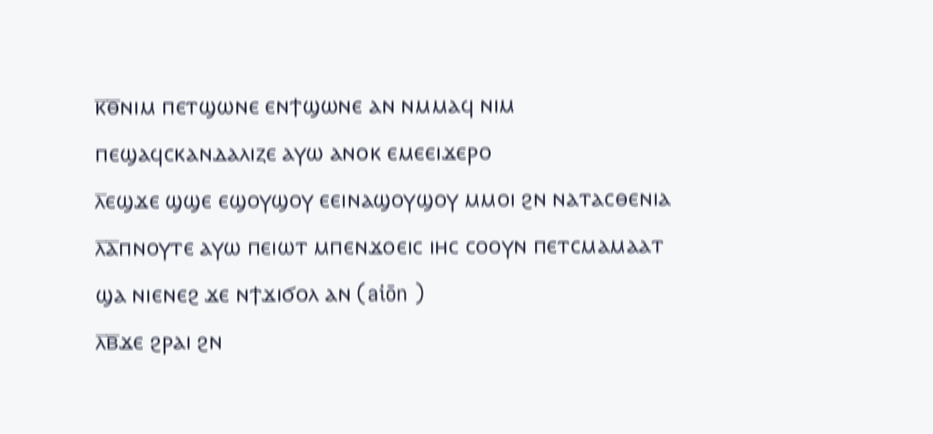ⲕ̅ⲑ̅ⲛⲓⲙ ⲡⲉⲧϣⲱⲛⲉ ⲉⲛϯϣⲱⲛⲉ ⲁⲛ ⲛⲙⲙⲁϥ ⲛⲓⲙ ⲡⲉϣⲁϥⲥⲕⲁⲛⲇⲁⲗⲓⲍⲉ ⲁⲩⲱ ⲁⲛⲟⲕ ⲉⲙⲉⲉⲓϫⲉⲣⲟ
ⲗ̅ⲉϣϫⲉ ϣϣⲉ ⲉϣⲟⲩϣⲟⲩ ⲉⲉⲓⲛⲁϣⲟⲩϣⲟⲩ ⲙⲙⲟⲓ ϩⲛ ⲛⲁⲧⲁⲥⲑⲉⲛⲓⲁ
ⲗ̅ⲁ̅ⲡⲛⲟⲩⲧⲉ ⲁⲩⲱ ⲡⲉⲓⲱⲧ ⲙⲡⲉⲛϫⲟⲉⲓⲥ ⲓⲏⲥ ⲥⲟⲟⲩⲛ ⲡⲉⲧⲥⲙⲁⲙⲁⲁⲧ ϣⲁ ⲛⲓⲉⲛⲉϩ ϫⲉ ⲛϯϫⲓϭⲟⲗ ⲁⲛ (aiōn )
ⲗ̅ⲃ̅ϫⲉ ϩⲣⲁⲓ ϩⲛ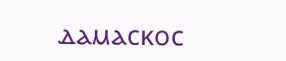ⲇⲁⲙⲁⲥⲕⲟⲥ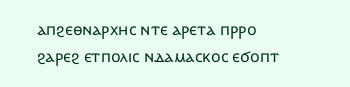ⲁⲡϩⲉⲑⲛⲁⲣⲭⲏⲥ ⲛⲧⲉ ⲁⲣⲉⲧⲁ ⲡⲣⲣⲟ ϩⲁⲣⲉϩ ⲉⲧⲡⲟⲗⲓⲥ ⲛⲇⲁⲙⲁⲥⲕⲟⲥ ⲉϭⲟⲡⲧ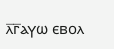ⲗ̅ⲅ̅ⲁⲩⲱ ⲉⲃⲟⲗ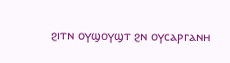ϩⲓⲧⲛ ⲟⲩϣⲟⲩϣⲧ ϩⲛ ⲟⲩⲥⲁⲣⲅⲁⲛⲏ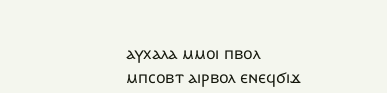ⲁⲩⲭⲁⲗⲁ ⲙⲙⲟⲓ ⲡⲃⲟⲗ ⲙⲡⲥⲟⲃⲧ ⲁⲓⲣⲃⲟⲗ ⲉⲛⲉϥϭⲓϫ